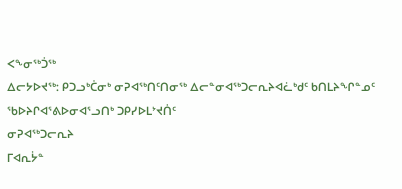ᐸᖕᓂᖅᑑᖅ
ᐃᓕᔭᐅᔪᖅ: ᑭᑐᓗᒃᑖᓂᒃ ᓂᕈᐊᖅᑎᑦᑎᓂᖅ ᐃᓕᓐᓂᐊᖅᑐᓕᕆᔨᐊᓛᒃᑯᑦ ᑲᑎᒪᔨᖏᓐᓄᑦ
ᖃᐅᔨᒋᐊᕐᕕᐅᓂᐊᕐᓗᑎᒃ ᑐᑭᓯᐅᒪᔾᔪᑏᑦ
ᓂᕈᐊᖅᑐᓕᕆᔨ
ᒥᐊᕆᔮᓐ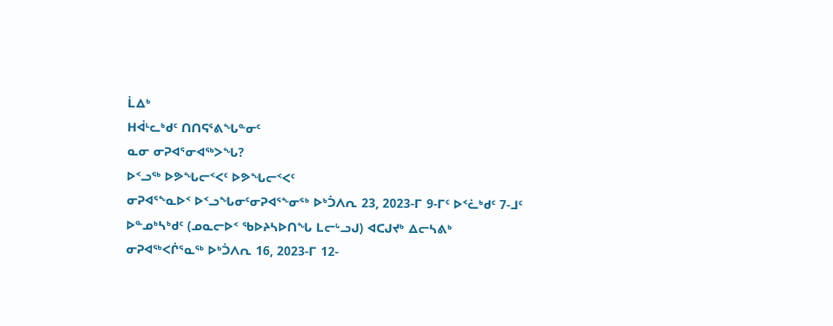ᒫᐃᒃ
ᕼᐋᒻᓚᒃᑯᑦ ᑎᑎᕋᕐᕕᖓᓐᓂᑦ
ᓇᓂ ᓂᕈᐊᕐᓂᐊᖅᐳᖓ?
ᐅᑉᓗᖅ ᐅᕗᖓᓕᑉᐸᑦ ᐅᕗᖓᓕᑉᐸᑦ
ᓂᕈᐊᕐᖕᓇᐅᑉ ᐅᑉᓗᖓᓂᑦᓂᕈᐊᕐᖕᓂᕐᒃ ᐅᒃᑑᐱᕆ 23, 2023-ᒥ 9-ᒥᑦ ᐅᑉᓛᒃᑯᑦ 7-ᒧᑦ ᐅᓐᓄᒃᓴᒃᑯᑦ (ᓄᓇᓕᐅᑉ ᖃᐅᔨᓴᐅᑎᖓ ᒪᓕᒡᓗᒍ) ᐊᑕᒍᔪᒃ ᐃᓕᓴᕕᒃ
ᓂᕈᐊᖅᐸᒌᕐᓇᖅ ᐅᒃᑑᐱᕆ 16, 2023-ᒥ 12-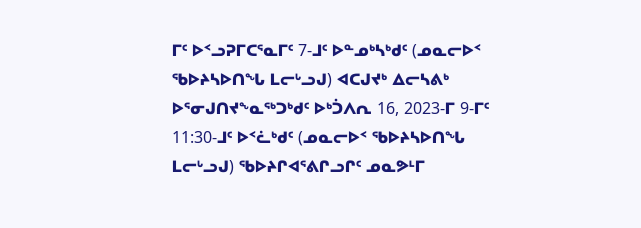ᒥᑦ ᐅᑉᓗᕈᒥᑕᕐᓇᒥᑦ 7-ᒧᑦ ᐅᓐᓄᒃᓴᒃᑯᑦ (ᓄᓇᓕᐅᑉ ᖃᐅᔨᓴᐅᑎᖓ ᒪᓕᒡᓗᒍ) ᐊᑕᒍᔪᒃ ᐃᓕᓴᕕᒃ
ᐅᕐᓂᒍᑎᔪᖕᓇᖅᑐᒃᑯᑦ ᐅᒃᑑᐱᕆ 16, 2023-ᒥ 9-ᒥᑦ 11:30-ᒧᑦ ᐅᑉᓛᒃᑯᑦ (ᓄᓇᓕᐅᑉ ᖃᐅᔨᓴᐅᑎᖓ ᒪᓕᒡᓗᒍ) ᖃᐅᔨᒋᐊᕐᕕᒋᓗᒋᑦ ᓄᓇᕗᒻᒥ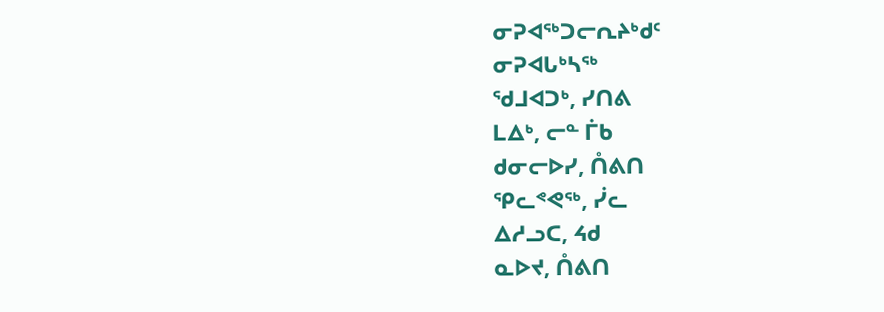ᓂᕈᐊᖅᑐᓕᕆᔨᒃᑯᑦ
ᓂᕈᐊᒐᒃᓴᖅ
ᖁᒧᐊᑐᒃ, ᓯᑎᕕ
ᒪᐃᒃ, ᓕᓐ ᒦᑲ
ᑯᓂᓕᐅᓯ, ᑍᕕᑎ
ᕿᓚᕝᕙᖅ, ᓰᓚ
ᐃᓱᓗᑕ, ᔦᑯ
ᓇᐅᔪ, ᑍᕕᑎ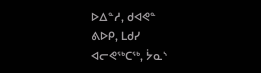ᐅᐃᓐᓱ, ᑯᐊᕙᓐ
ᕕᐅᑭ, ᒪᑯᓯ
ᐊᓕᕙᖅᑕᖅ, ᔮᓇᔅ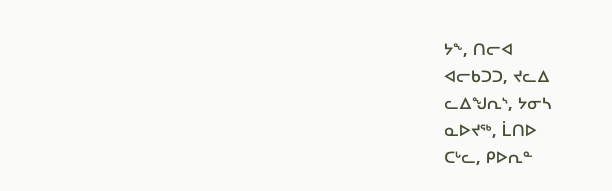ᔭᖕ, ᑎᓕᐊ
ᐊᓕᑲᑐᑐ, ᔪᓚᐃ
ᓚᐃᖑᕆᔅ, ᔭᓂᓴ
ᓇᐅᔪᖅ, ᒫᑎᐅ
ᑕᒡᓚ, ᑭᐅᕆᓐ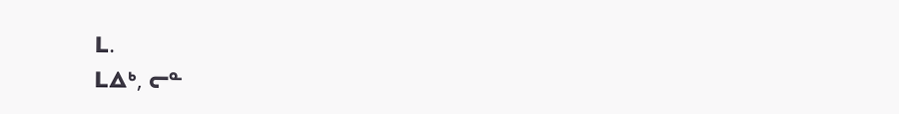ᒪ.
ᒪᐃᒃ, ᓕᓐ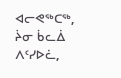ᐊᓕᕙᖅᑕᖅ, ᔩᓂ ᑳᓚᐄ
ᐱᑦᓯᐅᓛ,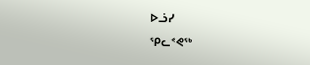ᐅᓘᓯ
ᕿᓚᕝᕙᖅ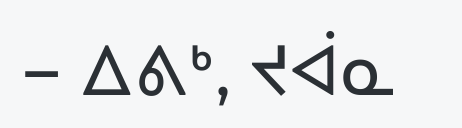− ᐃᕕᒃ, ᔪᐋᓇ